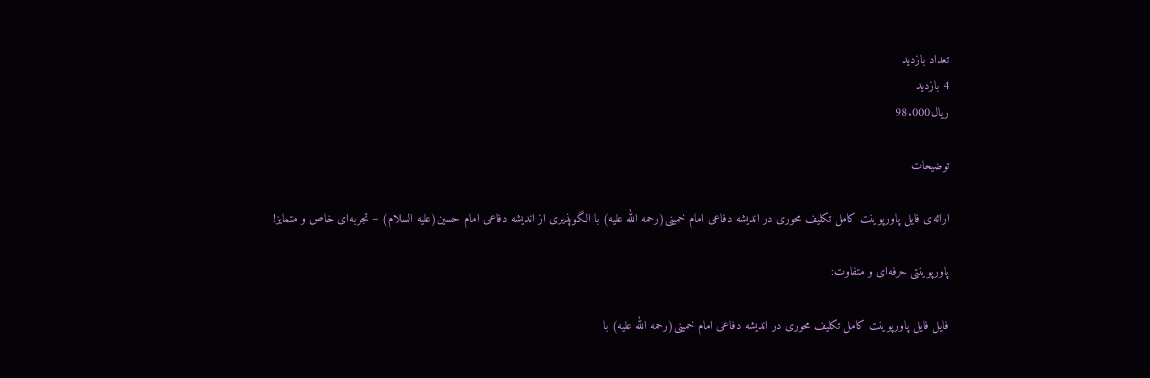تعداد بازدید
4 بازدید
ریال98.000

توضیحات

ارائه‌ی فایل پاورپوینت کامل تکلیف محوری در اندیشه دفاعی امام خمینی(رحمه الله علیه) با الگوپذیری از اندیشه دفاعی امام حسین(علیه السلام) – تجربه‌ای خاص و متمایز!

پاورپوینتی حرفه‌ای و متفاوت:

فایل فایل پاورپوینت کامل تکلیف محوری در اندیشه دفاعی امام خمینی(رحمه الله علیه) با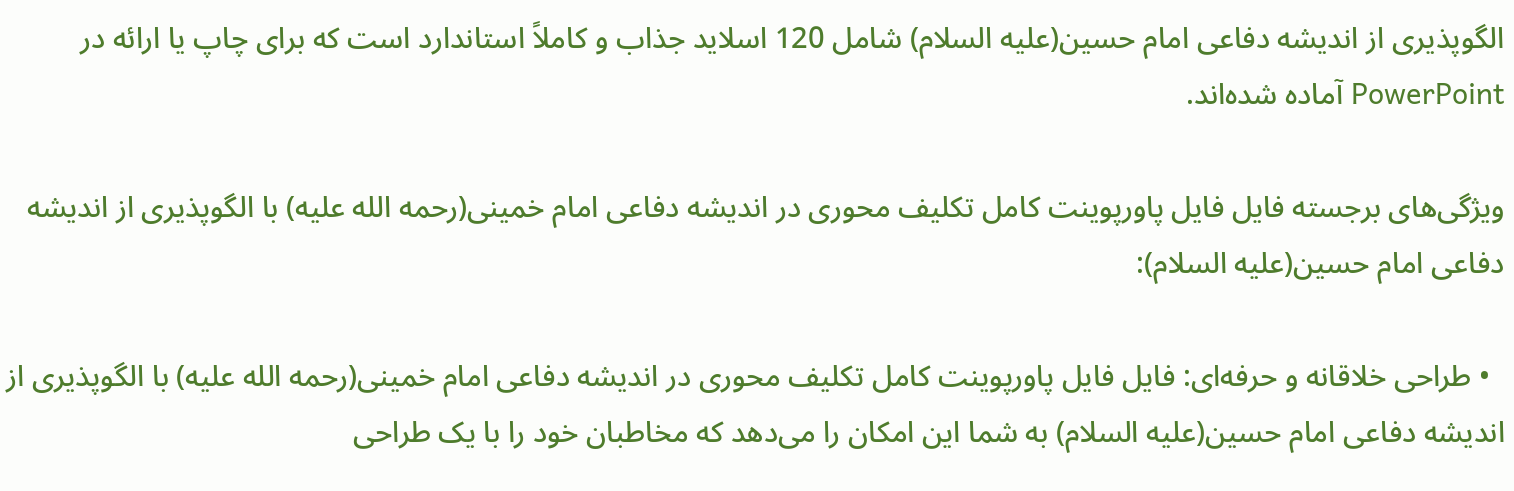الگوپذیری از اندیشه دفاعی امام حسین(علیه السلام) شامل 120 اسلاید جذاب و کاملاً استاندارد است که برای چاپ یا ارائه در PowerPoint آماده شده‌اند.

ویژگی‌های برجسته فایل فایل پاورپوینت کامل تکلیف محوری در اندیشه دفاعی امام خمینی(رحمه الله علیه) با الگوپذیری از اندیشه دفاعی امام حسین(علیه السلام):

  • طراحی خلاقانه و حرفه‌ای: فایل فایل پاورپوینت کامل تکلیف محوری در اندیشه دفاعی امام خمینی(رحمه الله علیه) با الگوپذیری از اندیشه دفاعی امام حسین(علیه السلام) به شما این امکان را می‌دهد که مخاطبان خود را با یک طراحی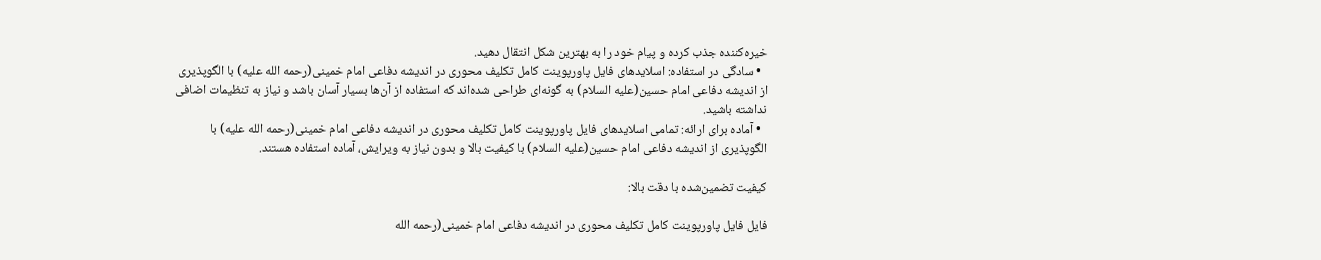خیره‌کننده جذب کرده و پیام خود را به بهترین شکل انتقال دهید.
  • سادگی در استفاده: اسلایدهای فایل پاورپوینت کامل تکلیف محوری در اندیشه دفاعی امام خمینی(رحمه الله علیه) با الگوپذیری از اندیشه دفاعی امام حسین(علیه السلام) به گونه‌ای طراحی شده‌اند که استفاده از آن‌ها بسیار آسان باشد و نیاز به تنظیمات اضافی نداشته باشید.
  • آماده برای ارائه: تمامی اسلایدهای فایل پاورپوینت کامل تکلیف محوری در اندیشه دفاعی امام خمینی(رحمه الله علیه) با الگوپذیری از اندیشه دفاعی امام حسین(علیه السلام) با کیفیت بالا و بدون نیاز به ویرایش، آماده استفاده هستند.

کیفیت تضمین‌شده با دقت بالا:

فایل فایل پاورپوینت کامل تکلیف محوری در اندیشه دفاعی امام خمینی(رحمه الله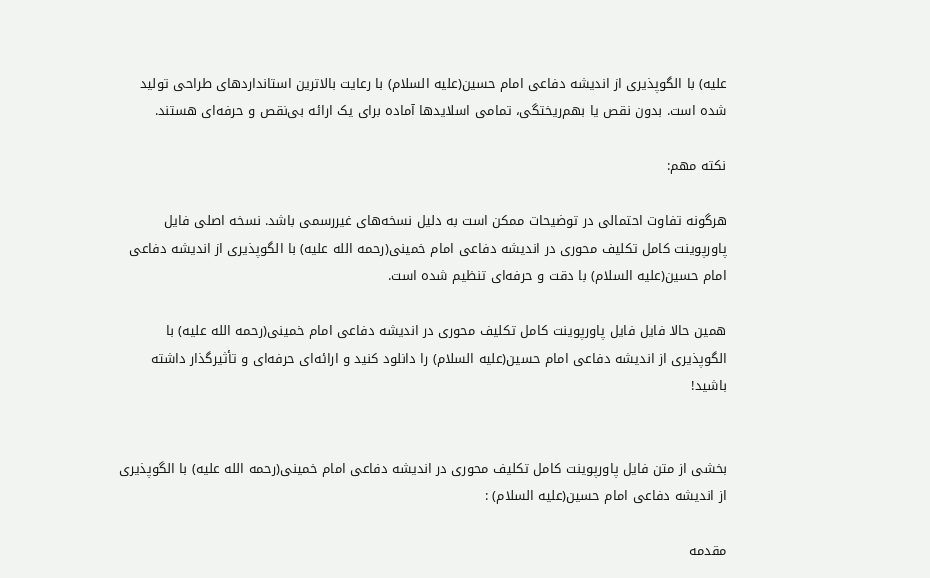علیه) با الگوپذیری از اندیشه دفاعی امام حسین(علیه السلام) با رعایت بالاترین استانداردهای طراحی تولید شده است. بدون نقص یا بهم‌ریختگی، تمامی اسلایدها آماده برای یک ارائه بی‌نقص و حرفه‌ای هستند.

نکته مهم:

هرگونه تفاوت احتمالی در توضیحات ممکن است به دلیل نسخه‌های غیررسمی باشد. نسخه اصلی فایل پاورپوینت کامل تکلیف محوری در اندیشه دفاعی امام خمینی(رحمه الله علیه) با الگوپذیری از اندیشه دفاعی امام حسین(علیه السلام) با دقت و حرفه‌ای تنظیم شده است.

همین حالا فایل فایل پاورپوینت کامل تکلیف محوری در اندیشه دفاعی امام خمینی(رحمه الله علیه) با الگوپذیری از اندیشه دفاعی امام حسین(علیه السلام) را دانلود کنید و ارائه‌ای حرفه‌ای و تأثیرگذار داشته باشید!


بخشی از متن فایل پاورپوینت کامل تکلیف محوری در اندیشه دفاعی امام خمینی(رحمه الله علیه) با الگوپذیری از اندیشه دفاعی امام حسین(علیه السلام) :

مقدمه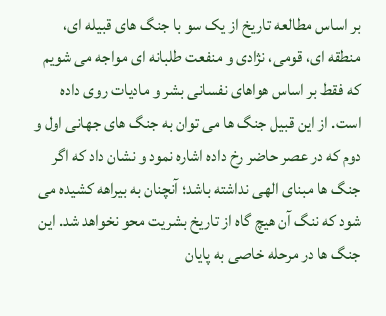بر اساس مطالعه تاریخ از یک سو با جنگ های قبیله ای، منطقه ای، قومی، نژادی و منفعت طلبانه ای مواجه می شویم که فقط بر اساس هواهای نفسانی بشر و مادیات روی داده است. از این قبیل جنگ ها می توان به جنگ های جهانی اول و دوم که در عصر حاضر رخ داده اشاره نمود و نشان داد که اگر جنگ ها مبنای الهی نداشته باشد؛ آنچنان به بیراهه کشیده می شود که ننگ آن هیچ گاه از تاریخ بشریت محو نخواهد شد. این جنگ ها در مرحله خاصی به پایان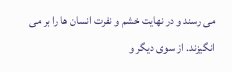می رسند و در نهایت خشم و نفرت انسان ها را بر می انگیزند. از سوی دیگر و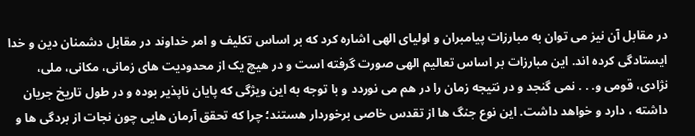در مقابل آن نیز می توان به مبارزات پیامبران و اولیای الهی اشاره کرد که بر اساس تکلیف و امر خداوند در مقابل دشمنان دین و خدا ایستادگی کرده اند. این مبارزات بر اساس تعالیم الهی صورت گرفته است و در هیچ یک از محدودیت های زمانی، مکانی، ملی، نژادی، قومی و. . . نمی گنجد و در نتیجه زمان را در هم می نوردد و با توجه به این ویژگی که پایان ناپذیر بوده و در طول تاریخ جریان داشته ، دارد و خواهد داشت. این نوع جنگ ها از تقدس خاصی برخوردار هستند؛ چرا که تحقق آرمان هایی چون نجات از بردگی ها و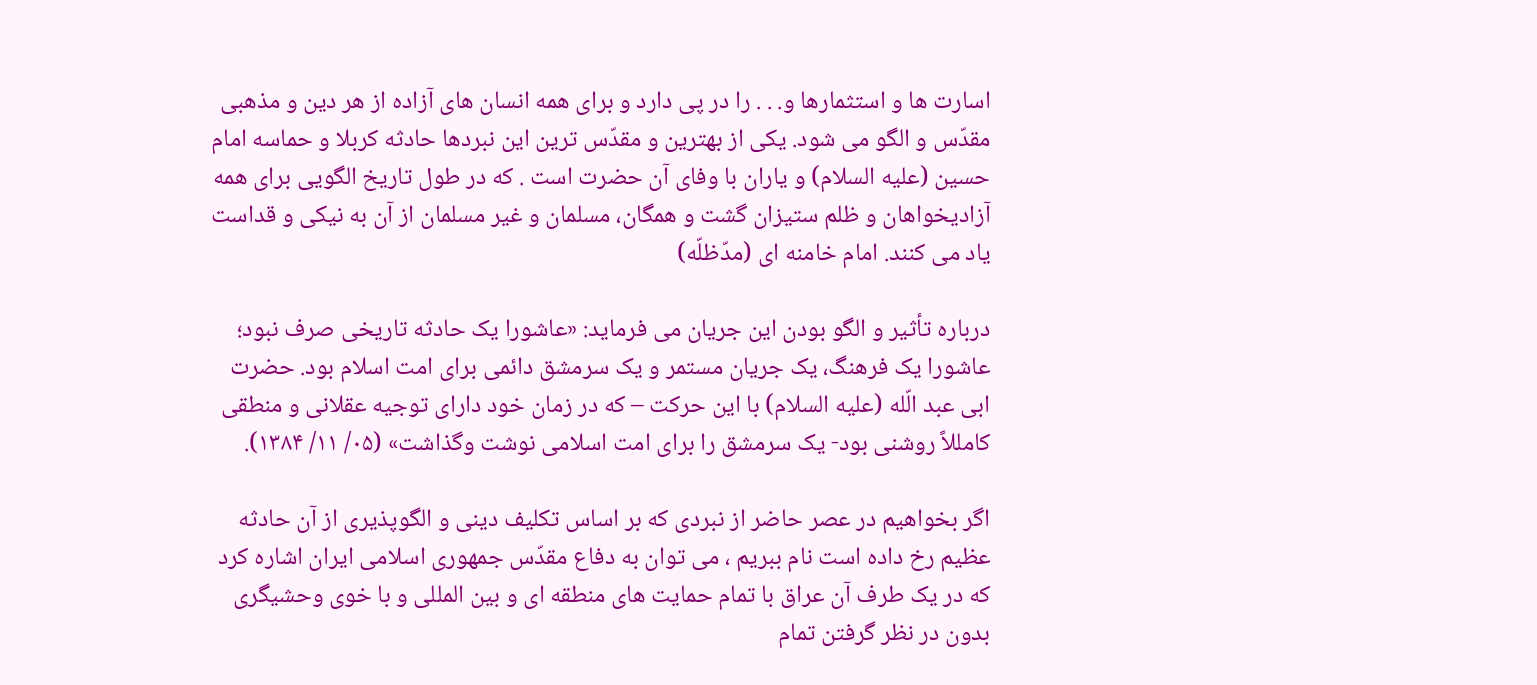اسارت ها و استثمارها و. . . را در پی دارد و برای همه انسان های آزاده از هر دین و مذهبی مقدّس و الگو می شود. یکی از بهترین و مقدّس ترین این نبردها حادثه کربلا و حماسه امام حسین (علیه السلام) و یاران با وفای آن حضرت است . که در طول تاریخ الگویی برای همه آزادیخواهان و ظلم ستیزان گشت و همگان، مسلمان و غیر مسلمان از آن به نیکی و قداست یاد می کنند. امام خامنه ای (مدّظلّه)

درباره تأثیر و الگو بودن این جریان می فرماید: «عاشورا یک حادثه تاریخی صرف نبود؛ عاشورا یک فرهنگ، یک جریان مستمر و یک سرمشق دائمی برای امت اسلام بود. حضرت ابی عبد الّله (علیه السلام) با این حرکت – که در زمان خود دارای توجیه عقلانی و منطقی کامللاً روشنی بود- یک سرمشق را برای امت اسلامی نوشت وگذاشت» (۰۵/ ۱۱/ ۱۳۸۴).

اگر بخواهیم در عصر حاضر از نبردی که بر اساس تکلیف دینی و الگوپذیری از آن حادثه عظیم رخ داده است نام ببریم ، می توان به دفاع مقدّس جمهوری اسلامی ایران اشاره کرد که در یک طرف آن عراق با تمام حمایت های منطقه ای و بین المللی و با خوی وحشیگری بدون در نظر گرفتن تمام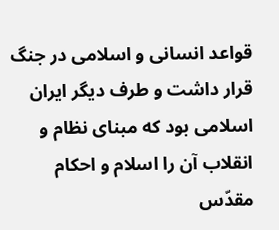قواعد انسانی و اسلامی در جنگ قرار داشت و طرف دیگر ایران اسلامی بود که مبنای نظام و انقلاب آن را اسلام و احکام مقدّس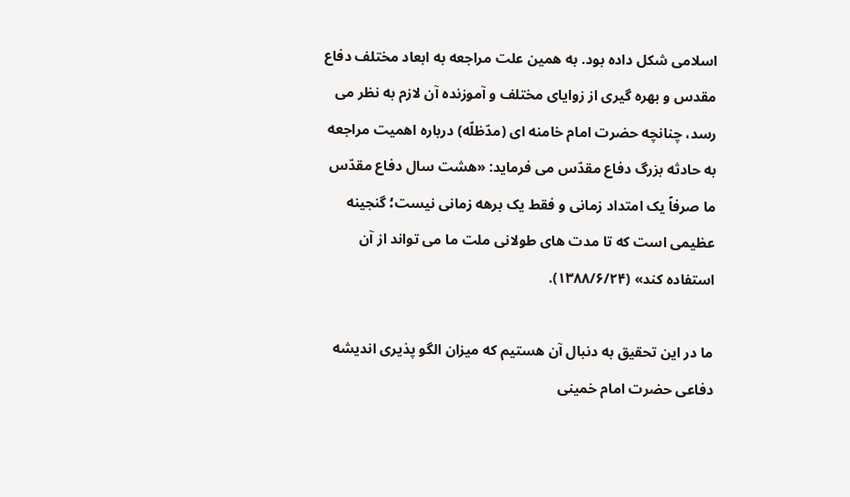اسلامی شکل داده بود. به همین علت مراجعه به ابعاد مختلف دفاع مقدس و بهره گیری از زوایای مختلف و آموزنده آن لازم به نظر می رسد، چنانچه حضرت امام خامنه ای (مدّظلّه) درباره اهمیت مراجعه به حادثه بزرگ دفاع مقدّس می فرماید: «هشت سال دفاع مقدّس ما صرفاً یک امتداد زمانی و فقط یک برهه زمانی نیست؛ گنجینه عظیمی است که تا مدت های طولانی ملت ما می تواند از آن استفاده کند» (۱۳۸۸/۶/۲۴).

ما در این تحقیق به دنبال آن هستیم که میزان الگو پذیری اندیشه دفاعی حضرت امام خمینی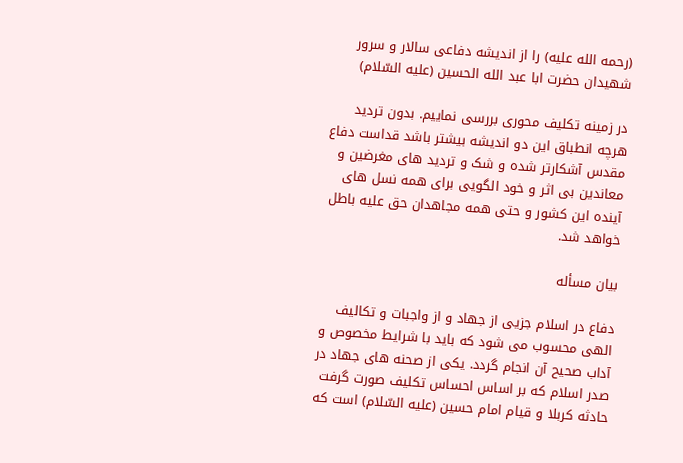(رحمه الله علیه) را از اندیشه دفاعی سالار و سرور شهیدان حضرت ابا عبد الله الحسین (علیه السّلام)

در زمینه تکلیف محوری بررسی نماییم. بدون تردید هرچه انطباق این دو اندیشه بیشتر باشد قداست دفاع مقدس آشکارتر شده و شک و تردید های مغرضین و معاندین بی اثر و خود الگویی برای همه نسل های آینده این کشور و حتی همه مجاهدان حق علیه باطل خواهد شد.

بیان مسأله

دفاع در اسلام جزیی از جهاد و از واجبات و تکالیف الهی محسوب می شود که باید با شرایط مخصوص و آداب صحیح آن انجام گردد. یکی از صحنه های جهاد در صدر اسلام که بر اساس احساس تکلیف صورت گرفت حادثه کربلا و قیام امام حسین (علیه السّلام) است که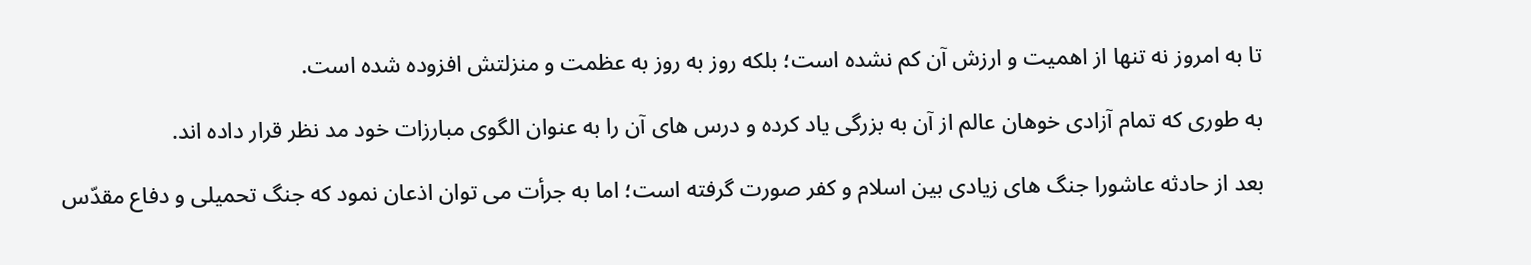تا به امروز نه تنها از اهمیت و ارزش آن کم نشده است؛ بلکه روز به روز به عظمت و منزلتش افزوده شده است.

به طوری که تمام آزادی خوهان عالم از آن به بزرگی یاد کرده و درس های آن را به عنوان الگوی مبارزات خود مد نظر قرار داده اند.

بعد از حادثه عاشورا جنگ های زیادی بین اسلام و کفر صورت گرفته است؛ اما به جرأت می توان اذعان نمود که جنگ تحمیلی و دفاع مقدّس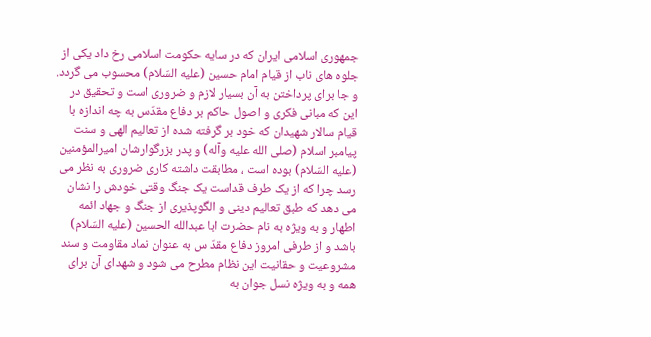جمهوری اسلامی ایران که در سایه حکومت اسلامی رخ داد یکی از جلوه های ناب از قیام امام حسین (علیه السّلام) محسوب می گردد. و جا برای پرداختن به آن بسیار لازم و ضروری است و تحقیق در این که مبانی فکری و اصول حاکم بر دفاع مقدّس به چه اندازه با قیام سالار شهیدان که خود بر گرفته شده از تعالیم الهی و سنت پیامبر اسلام (صلی الله علیه وآله) و پدر بزرگوارشان امیرالمؤمنین (علیه السّلام) بوده است ، مطابقت داشته کاری ضروری به نظر می رسد چرا که از یک طرف قداست یک جنگ وقتی خودش را نشان می دهد که طبق تعالیم دینی و الگوپذیری از جنگ و جهاد ائمه اطهار و به ویژه به نام حضرت ابا عبدالله الحسین (علیه السّلام) باشد و از طرفی امروز دفاع مقدّ س به عنوان نماد مقاومت و سند مشروعیت و حقانیت این نظام مطرح می شود و شهدای آن برای همه و به ویژه نسل جوان به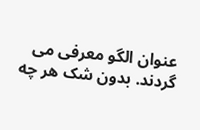عنوان الگو معرفی می گردند. بدون شک هر چه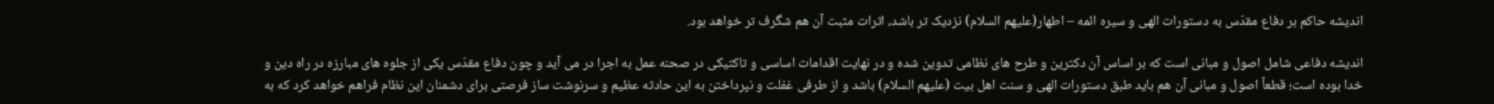اندیشه حاکم بر دفاع مقدّس به دستورات الهی و سیره ائمه – اطهار(علیهم السلام) نزدیک تر باشد، اثرات مثبت آن هم شگرف تر خواهد بود.

اندیشه دفاعی شامل اصول و مبانی است که بر اساس آن دکترین و طرح های نظامی تدوین شده و در نهایت اقدامات اساسی و تاکتیکی در صحنه عمل به اجرا در می آید و چون دفاع مقدّس یکی از جلوه های مبارزه در راه دین و خدا بوده است؛ قطعاً اصول و مبانی آن هم باید طبق دستورات الهی و سنت اهل بیت (علیهم السلام) باشد و از طرفی غفلت و نپرداختن به این حادثه عظیم و سرنوشت ساز فرصتی برای دشمنان این نظام فراهم خواهد کرد که به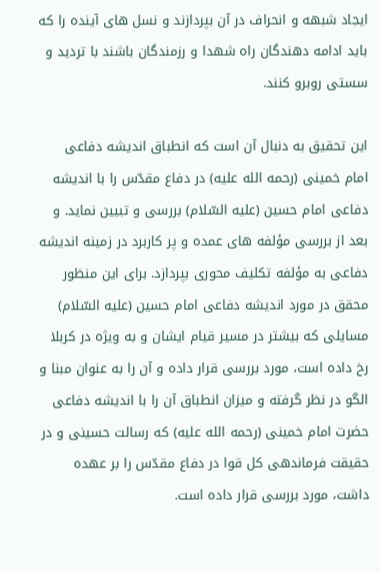ایجاد شبهه و انحراف در آن بپردازند و نسل های آینده را که باید ادامه دهندگان راه شهدا و رزمندگان باشند با تردید و سستی روبرو کنند.

این تحقیق به دنبال آن است که انطباق اندیشه دفاعی امام خمینی (رحمه الله علیه) در دفاع مقدّس را با اندیشه دفاعی امام حسین (علیه السّلام) بررسی و تبیین نماید. و بعد از بررسی مؤلفه های عمده و پر کاربرد در زمینه اندیشه دفاعی به مؤلفه تکلیف محوری بپردازد. برای این منظور محقق در مورد اندیشه دفاعی امام حسین (علیه السّلام) مسایلی که بیشتر در مسیر قیام ایشان و به ویژه در کربلا رخ داده است، مورد بررسی قرار داده و آن را به عنوان مبنا و الگو در نظر گرفته و میزان انطباق آن را با اندیشه دفاعی حضرت امام خمینی (رحمه الله علیه) که رسالت حسینی و در حقیقت فرماندهی کل قوا در دفاع مقدّس را بر عهده داشت، مورد بررسی قرار داده است.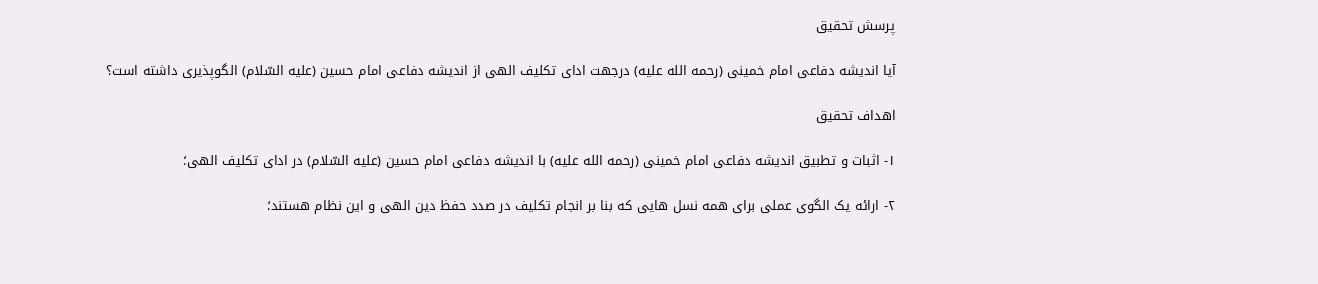پرسش تحقیق

آیا اندیشه دفاعی امام خمینی (رحمه الله علیه) درجهت ادای تکلیف الهی از اندیشه دفاعی امام حسین (علیه السّلام) الگوپذیری داشته است؟

اهداف تحقیق

۱- اثبات و تطبیق اندیشه دفاعی امام خمینی (رحمه الله علیه) با اندیشه دفاعی امام حسین (علیه السّلام) در ادای تکلیف الهی؛

۲- ارائه یک الگوی عملی برای همه نسل هایی که بنا بر انجام تکلیف در صدد حفظ دین الهی و این نظام هستند؛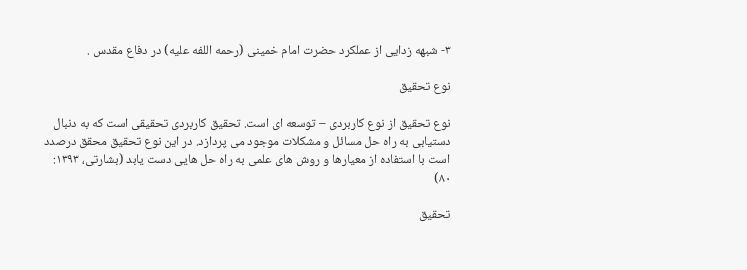۳- شبهه زدایی از عملکرد حضرت امام خمینی (رحمه اللفه علیه) در دفاع مقدس .

نوع تحقیق

نوع تحقیق از نوع کاربردی – توسعه ای است. تحقیق کاربردی تحقیقی است که به دنبال دستیابی به راه حل مسائل و مشکلات موجود می پردازد. در این نوع تحقیق محقق درصدد است با استفاده از معیارها و روش های علمی به راه حل هایی دست یابد (بشارتی، ۱۳۹۳: ۸۰)

تحقیق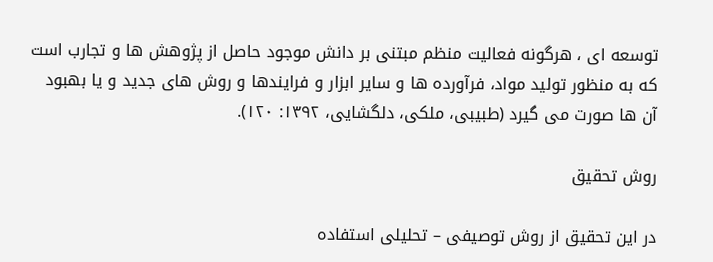توسعه ای ، هرگونه فعالیت منظم مبتنی بر دانش موجود حاصل از پژوهش ها و تجارب است که به منظور تولید مواد، فرآورده ها و سایر ابزار و فرایندها و روش های جدید و یا بهبود آن ها صورت می گیرد (طبیبی، ملکی، دلگشایی، ۱۳۹۲: ۱۲۰).

روش تحقیق

در این تحقیق از روش توصیفی – تحلیلی استفاده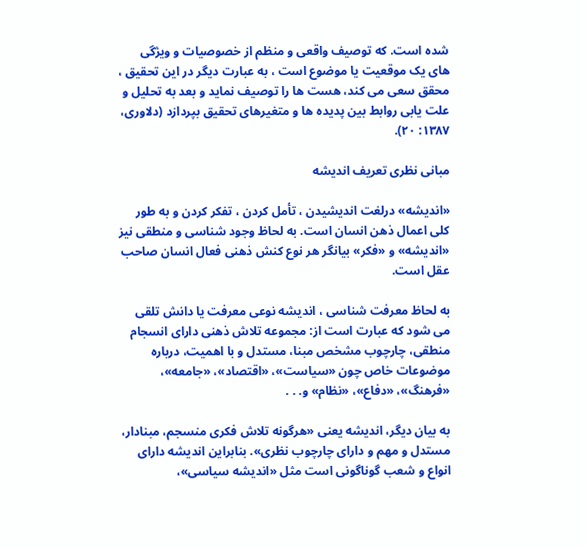شده است. که توصیف واقعی و منظم از خصوصیات و ویژگی های یک موقعیت یا موضوع است ، به عبارت دیگر در این تحقیق ، محقق سعی می کند، هست ها را توصیف نماید و بعد به تحلیل و علت یابی روابط بین پدیده ها و متغیرهای تحقیق بپردازد (دلاوری، ۱۳۸۷: ۲۰).

مبانی نظری تعریف اندیشه

«اندیشه» درلغت اندیشیدن ، تأمل کردن ، تفکر کردن و به طور کلی اعمال ذهن انسان است. به لحاظ وجود شناسی و منطقی نیز «اندیشه» و «فکر» بیانگر هر نوع کنش ذهنی فعال انسان صاحب عقل است.

به لحاظ معرفت شناسی ، اندیشه نوعی معرفت یا دانش تلقی می شود که عبارت است از: مجموعه تلاش ذهنی دارای انسجام منطقی، چارچوب مشخص مبنا، مستدل و با اهمیت، درباره موضوعات خاص چون «سیاست»، «اقتصاد»، «جامعه»، «فرهنگ»، «دفاع»، «نظام» و. . .

به بیان دیگر، اندیشه یعنی «هرگونه تلاش فکری منسجم، مبنادار، مستدل و مهم و دارای چارچوب نظری». بنابراین اندیشه دارای انواع و شعب گوناگونی است مثل «اندیشه سیاسی»،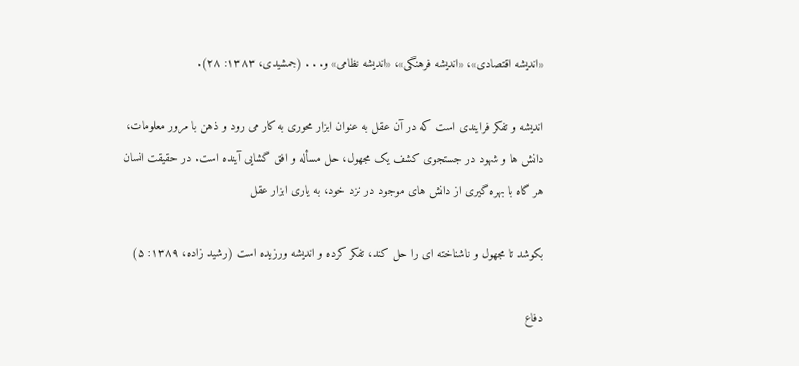«اندیشه اقتصادی»، «اندیشه فرهنگی»، «اندیشه نظامی» و. . . (جمشیدی، ۱۳۸۳: ۲۸).

اندیشه و تفکر فرایندی است که در آن عقل به عنوان ابزار محوری به کار می رود و ذهن با مرور معلومات، دانش ها و شهود در جستجوی کشف یک مجهول، حل مسأله و افق گشایی آینده است. در حقیقت انسان هر گاه با بهره گیری از دانش های موجود در نزد خود، به یاری ابزار عقل

بکوشد تا مجهول و ناشناخته ای را حل کند، تفکر کرده و اندیشه ورزیده است (رشید زاده، ۱۳۸۹: ۵)

دفاع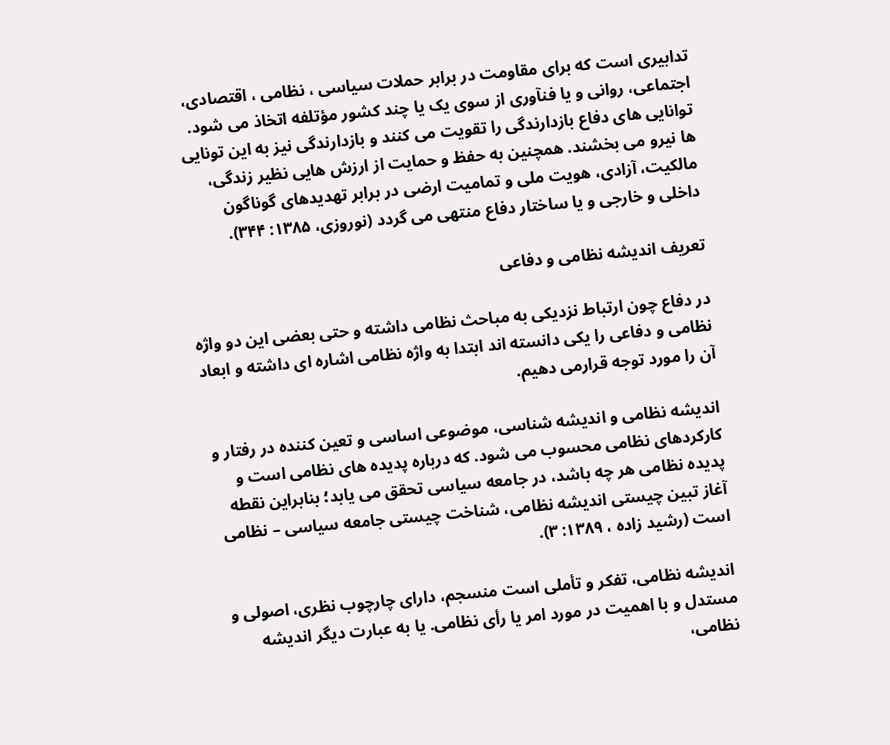تدابیری است که برای مقاومت در برابر حملات سیاسی ، نظامی ، اقتصادی، اجتماعی، روانی و یا فنآوری از سوی یک یا چند کشور مؤتلفه اتخاذ می شود. توانایی های دفاع بازدارندگی را تقویت می کنند و بازدارندگی نیز به این تونایی ها نیرو می بخشند. همچنین به حفظ و حمایت از ارزش هایی نظیر زندگی، مالکیت، آزادی، هویت ملی و تمامیت ارضی در برابر تهدیدهای گوناگون داخلی و خارجی و یا ساختار دفاع منتهی می گردد (نوروزی، ۱۳۸۵: ۳۴۴).

تعریف اندیشه نظامی و دفاعی

در دفاع چون ارتباط نزدیکی به مباحث نظامی داشته و حتی بعضی این دو واژه نظامی و دفاعی را یکی دانسته اند ابتدا به واژه نظامی اشاره ای داشته و ابعاد آن را مورد توجه قرارمی دهیم.

اندیشه نظامی و اندیشه شناسی، موضوعی اساسی و تعین کننده در رفتار و کارکردهای نظامی محسوب می شود. که درباره پدیده های نظامی است و پدیده نظامی هر چه باشد، در جامعه سیاسی تحقق می یابد؛ بنابراین نقطه آغاز تبین چیستی اندیشه نظامی، شناخت چیستی جامعه سیاسی – نظامی است (رشید زاده ، ۱۳۸۹: ۳).

اندیشه نظامی، تفکر و تأملی است منسجم، دارای چارچوب نظری، اصولی و مستدل و با اهمیت در مورد امر یا رأی نظامی. یا به عبارت دیگر اندیشه نظامی،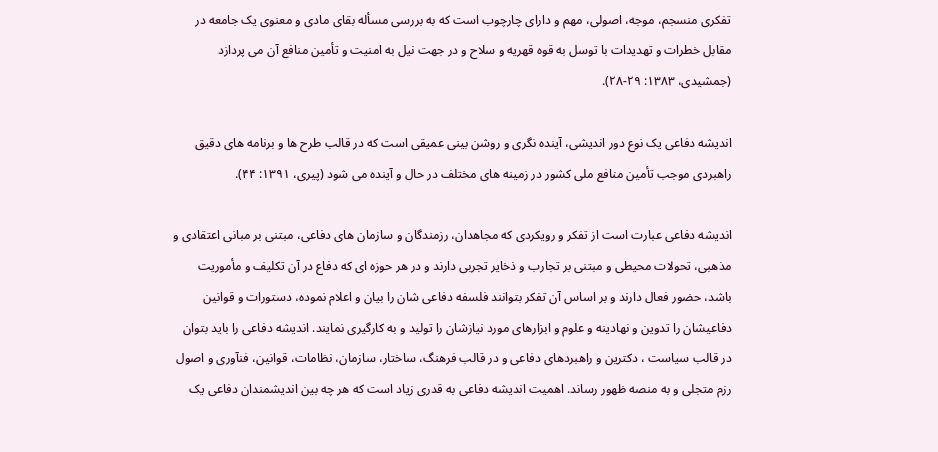تفکری منسجم، موجه، اصولی، مهم و دارای چارچوب است که به بررسی مسأله بقای مادی و معنوی یک جامعه در مقابل خطرات و تهدیدات با توسل به قوه قهریه و سلاح و در جهت نیل به امنیت و تأمین منافع آن می پردازد (جمشیدی، ۱۳۸۳: ۲۹-۲۸).

اندیشه دفاعی یک نوع دور اندیشی، آینده نگری و روشن بینی عمیقی است که در قالب طرح ها و برنامه های دقیق راهبردی موجب تأمین منافع ملی کشور در زمینه های مختلف در حال و آینده می شود (پیری، ۱۳۹۱: ۴۴).

اندیشه دفاعی عبارت است از تفکر و رویکردی که مجاهدان، رزمندگان و سازمان های دفاعی، مبتنی بر مبانی اعتقادی و مذهبی، تحولات محیطی و مبتنی بر تجارب و ذخایر تجربی دارند و در هر حوزه ای که دفاع در آن تکلیف و مأموریت باشد، حضور فعال دارند و بر اساس آن تفکر بتوانند فلسفه دفاعی شان را بیان و اعلام نموده، دستورات و قوانین دفاعیشان را تدوین و نهادینه و علوم و ابزارهای مورد نیازشان را تولید و به کارگیری نمایند. اندیشه دفاعی را باید بتوان در قالب سیاست ، دکترین و راهبردهای دفاعی و در قالب فرهنگ، ساختار، سازمان، نظامات، قوانین، فنآوری و اصول رزم متجلی و به منصه ظهور رساند. اهمیت اندیشه دفاعی به قدری زیاد است که هر چه بین اندیشمندان دفاعی یک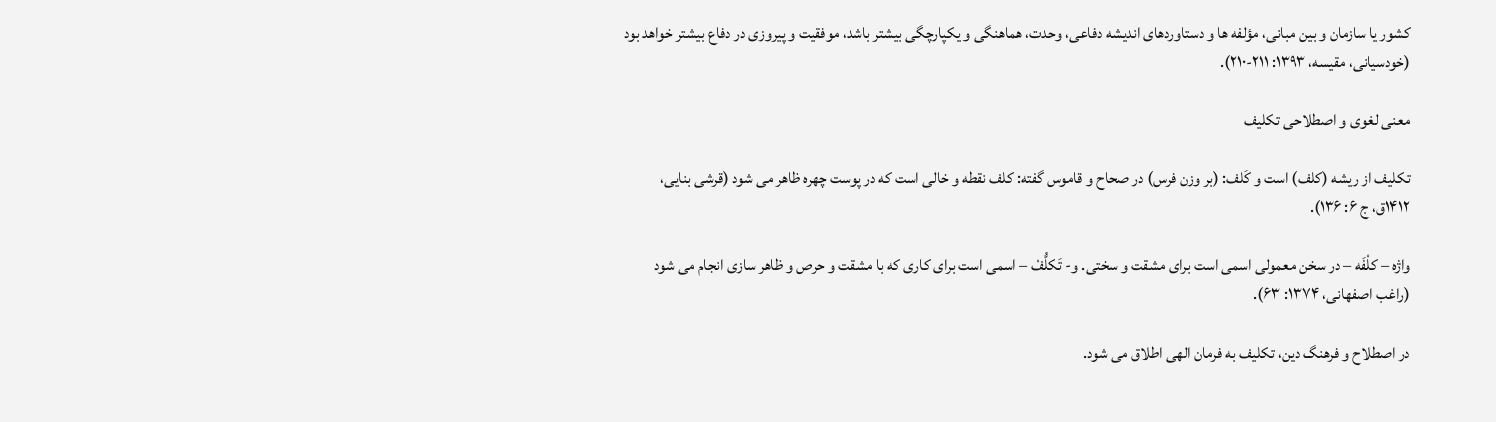کشور یا سازمان و بین مبانی، مؤلفه ها و دستاوردهای اندیشه دفاعی، وحدت، هماهنگی و یکپارچگی بیشتر باشد، موفقیت و پیروزی در دفاع بیشتر خواهد بود (خودسیانی، مقیسه، ۱۳۹۳: ۲۱۱-۲۱۰).

معنی لغوی و اصطلاحی تکلیف

تکلیف از ریشه (کلف) است و کَلف: (بر وزن فرس) در صحاح و قاموس گفته: کلف نقطه و خالی است که در پوست چهره ظاهر می شود (قرشی بنایی، ۱۴۱۲ق، ج ۶: ۱۳۶).

واژه – کلْفَه – در سخن معمولی اسمی است برای مشقت و سختی. و- تَکلُّفْ – اسمی است برای کاری که با مشقت و حرص و ظاهر سازی انجام می شود (راغب اصفهانی، ۱۳۷۴: ۶۳).

در اصطلاح و فرهنگ دین، تکلیف به فرمان الهی اطلاق می شود.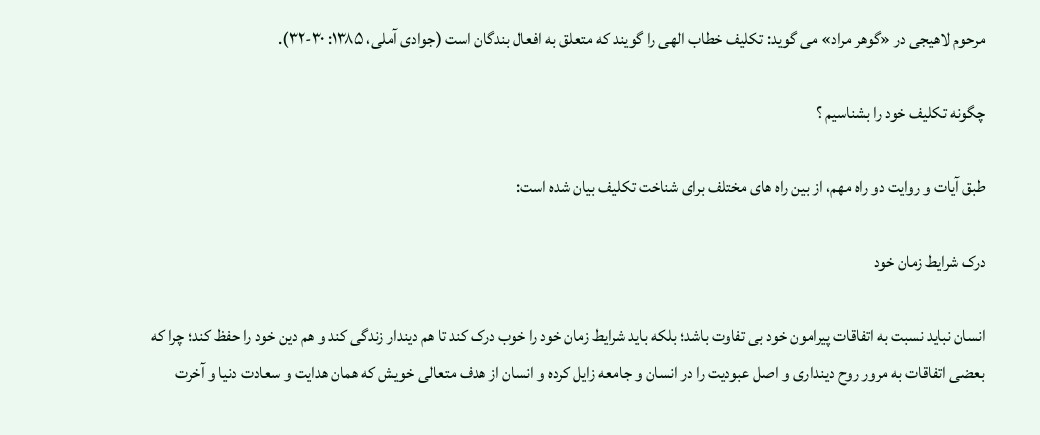مرحوم لاهیجی در «گوهر مراد» می گوید: تکلیف خطاب الهی را گویند که متعلق به افعال بندگان است (جوادی آملی، ۱۳۸۵: ۳۰-۳۲).

چگونه تکلیف خود را بشناسیم ؟

طبق آیات و روایت دو راه مهم، از بین راه های مختلف برای شناخت تکلیف بیان شده است:

درک شرایط زمان خود

انسان نباید نسبت به اتفاقات پیرامون خود بی تفاوت باشد؛ بلکه باید شرایط زمان خود را خوب درک کند تا هم دیندار زندگی کند و هم دین خود را حفظ کند؛ چرا که بعضی اتفاقات به مرور روح دینداری و اصل عبودیت را در انسان و جامعه زایل کرده و انسان از هدف متعالی خویش که همان هدایت و سعادت دنیا و آخرت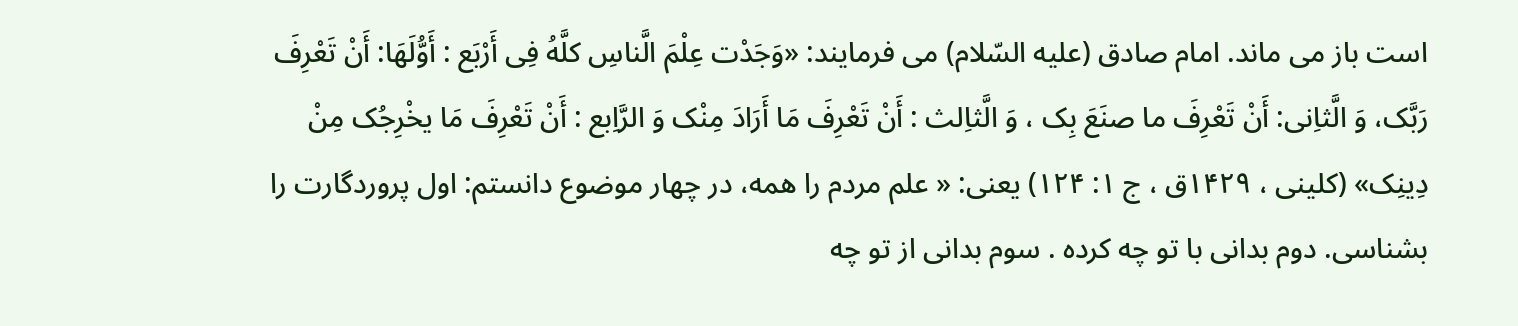است باز می ماند. امام صادق (علیه السّلام) می فرمایند: «وَجَدْت عِلْمَ الَّناسِ کلَّهُ فِی أَرْبَع : أَوُّلَهَا: أَنْ تَعْرِفَ رَبَّک، وَ الَّثاِنی: أَنْ تَعْرِفَ ما صنَعَ بِک ، وَ الَّثاِلث : أَنْ تَعْرِفَ مَا أَرَادَ مِنْک وَ الرَّاِبع : أَنْ تَعْرِفَ مَا یخْرِجُک مِنْ دِینِک» (کلینی ، ۱۴۲۹ق ، ج ۱: ۱۲۴) یعنی: « علم مردم را همه، در چهار موضوع دانستم: اول پروردگارت را بشناسی. دوم بدانی با تو چه کرده . سوم بدانی از تو چه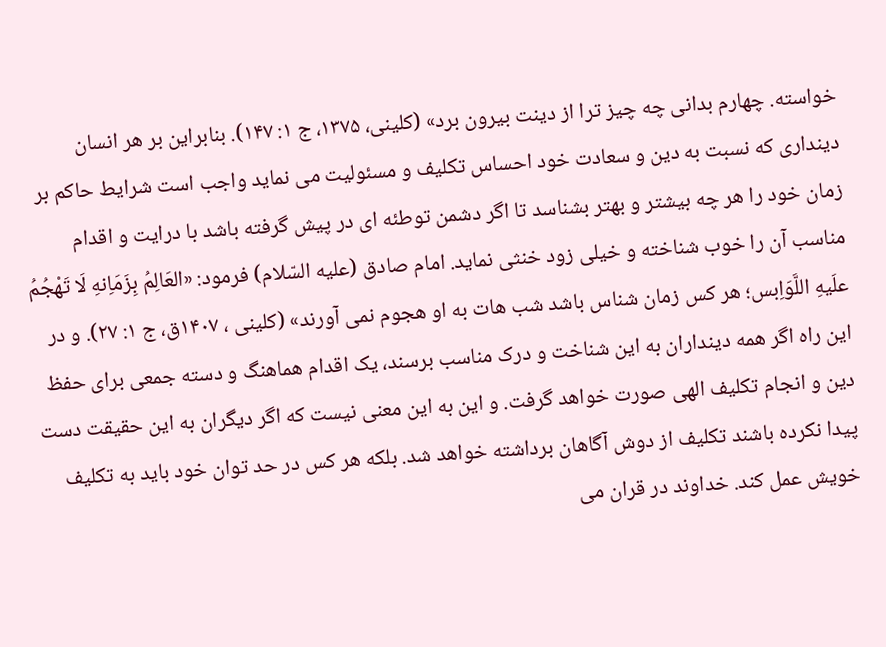خواسته. چهارم بدانی چه چیز ترا از دینت بیرون برد» (کلینی، ۱۳۷۵، ج ۱: ۱۴۷). بنابراین بر هر انسان دینداری که نسبت به دین و سعادت خود احساس تکلیف و مسئولیت می نماید واجب است شرایط حاکم بر زمان خود را هر چه بیشتر و بهتر بشناسد تا اگر دشمن توطئه ای در پیش گرفته باشد با درایت و اقدام مناسب آن را خوب شناخته و خیلی زود خنثی نماید. امام صادق (علیه السّلام) فرمود: «العَالِمُ بِزَمَاِنهِ لَا تَهْجُمُ علَیهِ اللَّوَاِبس؛ هر کس زمان شناس باشد شب هات به او هجوم نمی آورند» (کلینی ، ۱۴۰۷ق، ج ۱: ۲۷). و در این راه اگر همه دینداران به این شناخت و درک مناسب برسند، یک اقدام هماهنگ و دسته جمعی برای حفظ دین و انجام تکلیف الهی صورت خواهد گرفت. و این به این معنی نیست که اگر دیگران به این حقیقت دست پیدا نکرده باشند تکلیف از دوش آگاهان برداشته خواهد شد. بلکه هر کس در حد توان خود باید به تکلیف خویش عمل کند. خداوند در قران می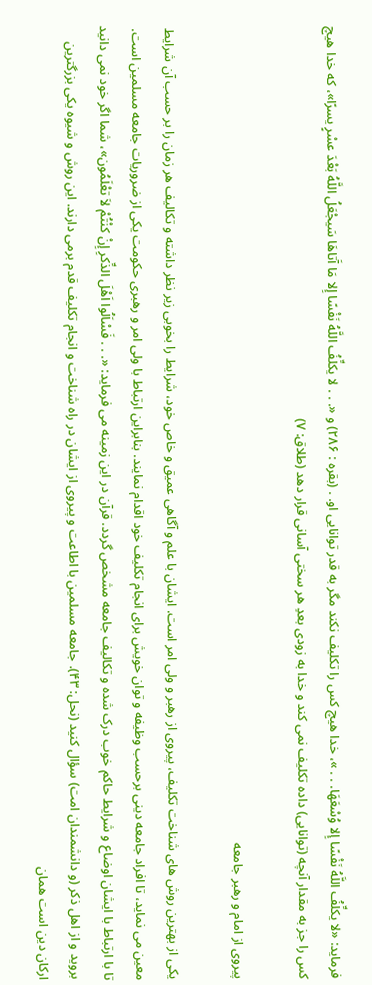فرماید: «لا یکلِّفُ اللَّهُ نَفْسًا إِلا وُسْعَهَا. . . »، خدا هیچ کس را تکلیف نکند مگر به قدر توانایی او. . (بقره : ۲۸۶) و «. . . لا یکلِّفُ اللَّهُ نَفْسًا إِلا مَا آَتاهَا سَیجْعَلُ اللَّهُ بَعْدَ عسْرٍ یسرًا»، که خدا هیچ کس را جز به مقدار آنچه (توانایی) داده تکلیف نمی کند و خدا به زودی بعدِ هر سختی آسانی قرار دهد (طلاق: ۷)

پیروی از امام و رهبر جامعه

یکی از بهترین روش های شناخت تکلیف، پیروی از رهبر و ولی امر است. ایشان با علم و آگاهی عمیق و خاص خود، شرایط را بخوبی زیر نظر داشته و تکالیف هر زمان را بر حسب آن شرایط معین می نماید، تا افراد جامعه دینی برحسب وظیفه و توان خویش برای انجام تکلیف خود اقدام نمایند. بنابراین ارتباط با ولی امر و رهبری حکومت یکی از ضروریات جامعه مسلمین است. تا با ارتباط با ایشان اوضاع و شرایط حاکم خوب درک شده و تکالیف جامعه مشخص گردد. قرآن در این زمینه می فرماید: «. . . فَسْاَلُوا اَهْلَ الذِّکرِ إِنْ کنْتُمْ لاَ تعْلَمُون»، شما اگر خود نمی دانید بروید و از اهل ذکر (و دانشمندان امت) سؤال کنید (نحل: ۴۳). جامعه مسلمین با اطاعت و پیروی از ایشان در راه شناخت و انجام تکلیف قدم برمی دارند. این روش و شیوه یکی بزرگترین ارکان دین است همان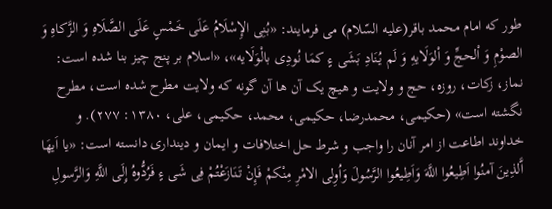طور که امام محمد باقر(علیه السّلام) می فرمایند: «بُنِی الإِسْلَامُ عَلَی خَمْسٍ عَلَی الصَّلَاهِ وَ الزَّکاهِ وَ الصوْمِ وَ اْلحجِّ وَ اْلوَلَایهِ وَ لَم یُنَادِ بَشَی ءٍ کمَا نُودِی بالْوَلَایه»، «اسلام بر پنج چیز بنا شده است: نماز، زکات، روزه، حج و ولایت و هیچ یک آن ها آن گونه که ولایت مطرح شده است، مطرح نگشته است» (حکیمی، محمدرضا، حکیمی، محمد، حکیمی، علی، ۱۳۸۰: ۲۷۷). و خداوند اطاعت از امر آنان را واجب و شرط حل اختلافات و ایمان و دینداری دانسته است: «یا اَیهَا اَّلذِینَ آمنُوا اَطِیعُوا اللَّهَ وَاَطِیعُوا الرَّسُولَ وَاُوِلی الامْرِ مِنْکمْ فَإِنْ تَنَازَعْتُمْ فِی شَی ءٍ فَرُدُّوهُ إِلَی اللَّهِ وَالرَّسولِ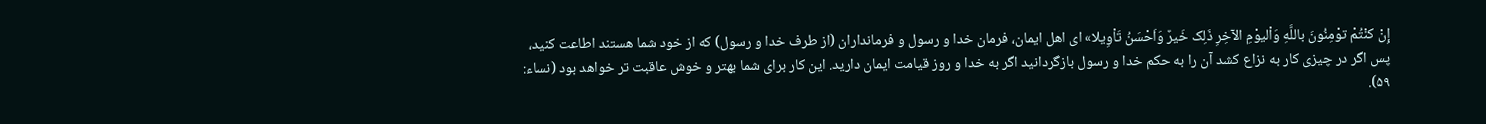إِنْ کنْتُمْ توْمِنُونَ باللَّهِ وَاْلیوْمِ الآخِرِ ذَلِک خَیرٌ وَاَحْسَنُ تَاْوِیلا» ای اهل ایمان، فرمان خدا و رسول و فرمانداران (از طرف خدا و رسول) که از خود شما هستند اطاعت کنید، پس اگر در چیزی کار به نزاع کشد آن را به حکم خدا و رسول بازگردانید اگر به خدا و روز قیامت ایمان دارید. این کار برای شما بهتر و خوش عاقبت تر خواهد بود (نساء: ۵۹).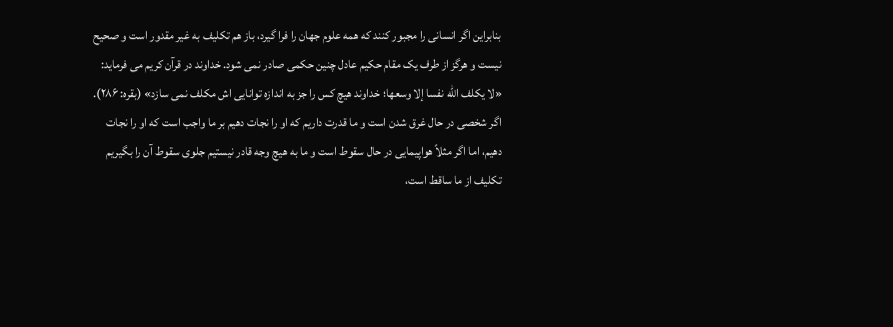بنابراین اگر انسانی را مجبور کنند که همه علوم جهان را فرا گیرد، باز هم تکلیف به غیر مقدور است و صحیح نیست و هرگز از طرف یک مقام حکیم عادل چنین حکمی صادر نمی شود. خداوند در قرآن کریم می فرماید: «لا یکلف الله نفسا إلا وسعها؛ خداوند هیچ کس را جز به اندازه توانایی اش مکلف نمی سازد» (بقره: ۲۸۶). اگر شخصی در حال غرق شدن است و ما قدرت داریم که او را نجات دهیم بر ما واجب است که او را نجات دهیم، اما اگر مثلاً هواپیمایی در حال سقوط است و ما به هیچ وجه قادر نیستیم جلوی سقوط آن را بگیریم تکلیف از ما ساقط است،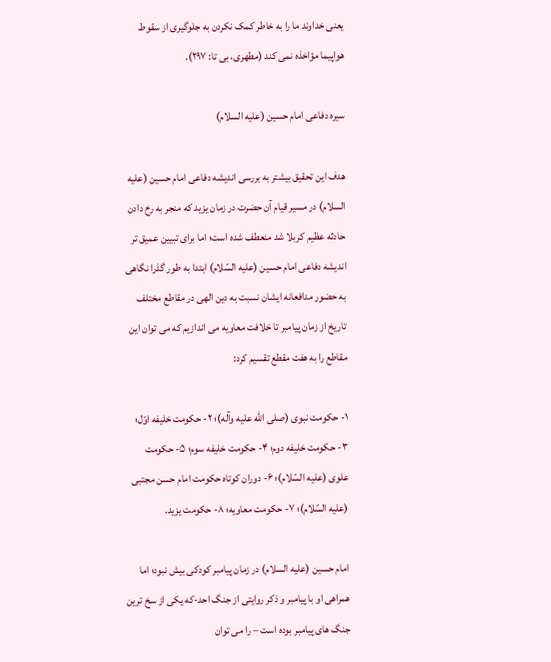یعنی خداوند ما را به خاطر کمک نکردن به جلوگیری از سقوط هواپیما مؤاخذه نمی کند (مطهری، بی تا: ۲۹۷).

سیره دفاعی امام حسین (علیه السلام)

هدف این تحقیق بیشتر به بررسی اندیشه دفاعی امام حسین (علیه السلام) در مسیر قیام آن حضرت در زمان یزید که منجر به رخ دادن حادثه عظیم کربلا شد منعطف شده است؛ اما برای تبیین عمیق تر اندیشه دفاعی امام حسین (علیه السّلام) ابتدا به طور گذرا نگاهی به حضور مدافعانه ایشان نسبت به دین الهی در مقاطع مختلف تاریخ از زمان پیامبر تا خلافت معاویه می اندازیم که می توان این مقاطع را به هفت مقطع تقسیم کرد:

۱- حکومت نبوی (صلی الله علیه وآله)؛ ۲- حکومت خلیفه اوّل؛ ۳- حکومت خلیفه دوم؛ ۴- حکومت خلیفه سوم؛ ۵- حکومت علوی (علیه السّلام)؛ ۶- دوران کوتاه حکومت امام حسن مجتبی (علیه السّلام)؛ ۷- حکومت معاویه؛ ۸- حکومت یزید.

امام حسین (علیه السلام) در زمان پیامبر کودکی بیش نبود؛ اما همراهی او با پیامبر و ذکر روایتی از جنگ احد-که یکی از سخ ترین جنگ های پیامبر بوده است – را می توان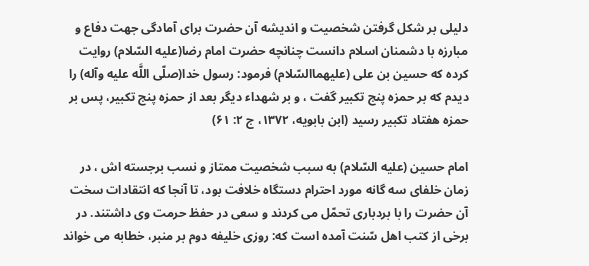دلیلی بر شکل گرفتن شخصیت و اندیشه آن حضرت برای آمادگی جهت دفاع و مبارزه با دشمنان اسلام دانست چنانچه حضرت امام رضا(علیه السّلام) روایت کرده که حسین بن علی (علیهماالسّلام) فرمود: رسول خدا(صلّی اللَّه علیه وآله) را دیدم که بر حمزه پنج تکبیر گفت ، و بر شهداء دیگر بعد از حمزه پنج تکبیر، پس بر حمزه هفتاد تکبیر رسید (ابن بابویه، ۱۳۷۲، ج ۲: ۶۱)

امام حسین (علیه السّلام) به سبب شخصیت ممتاز و نسب برجسته اش ، در زمان خلفای سه گانه مورد احترام دستگاه خلافت بود، تا آنجا که انتقادات سخت آن حضرت را با بردباری تحمّل می کردند و سعی در حفظ حرمت وی داشتند. در برخی از کتب اهل سّنت آمده است که: روزی خلیفه دوم بر منبر، خطابه می خواند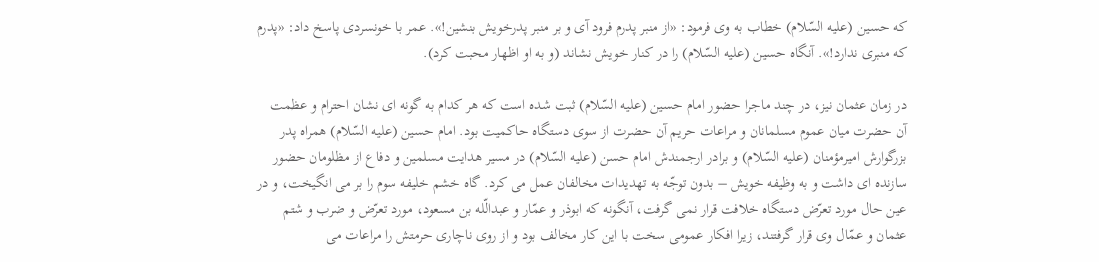که حسین (علیه السّلام) خطاب به وی فرمود: «از منبر پدرم فرود آی و بر منبر پدرخویش بنشین!». عمر با خونسردی پاسخ داد: «پدرم که منبری ندارد!». آنگاه حسین (علیه السّلام) را در کنار خویش نشاند (و به او اظهار محبت کرد).

در زمان عثمان نیز، در چند ماجرا حضور امام حسین (علیه السّلام) ثبت شده است که هر کدام به گونه ای نشان احترام و عظمت آن حضرت میان عموم مسلمانان و مراعات حریم آن حضرت از سوی دستگاه حاکمیت بود. امام حسین (علیه السّلام) همراه پدر بزرگوارش امیرمؤمنان (علیه السّلام) و برادر ارجمندش امام حسن (علیه السّلام) در مسیر هدایت مسلمین و دفاع از مظلومان حضور سازنده ای داشت و به وظیفه خویش – بدون توجّه به تهدیدات مخالفان عمل می کرد. گاه خشم خلیفه سوم را بر می انگیخت، و در عین حال مورد تعرّض دستگاه خلافت قرار نمی گرفت، آنگونه که ابوذر و عمّار و عبدالّله بن مسعود، مورد تعرّض و ضرب و شتم عثمان و عمّال وی قرار گرفتند، زیرا افکار عمومی سخت با این کار مخالف بود و از روی ناچاری حرمتش را مراعات می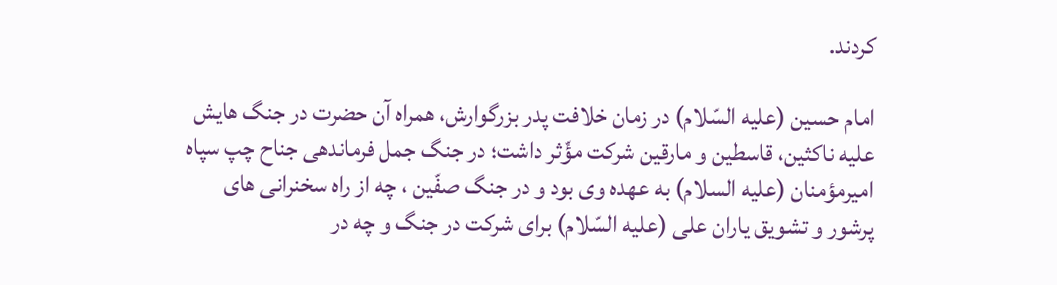کردند.

امام حسین (علیه السّلام) در زمان خلافت پدر بزرگوارش، همراه آن حضرت در جنگ هایش علیه ناکثین، قاسطین و مارقین شرکت مؤّثر داشت؛ در جنگ جمل فرماندهی جناح چپ سپاه امیرمؤمنان (علیه السلام) به عهده وی بود و در جنگ صفّین ، چه از راه سخنرانی های پرشور و تشویق یاران علی (علیه السّلام) برای شرکت در جنگ و چه در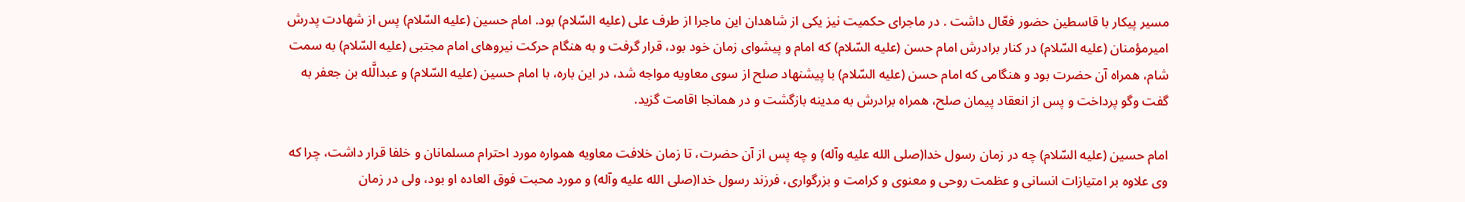مسیر پیکار با قاسطین حضور فعّال داشت . در ماجرای حکمیت نیز یکی از شاهدان این ماجرا از طرف علی (علیه السّلام) بود. امام حسین (علیه السّلام) پس از شهادت پدرش امیرمؤمنان (علیه السّلام) در کنار برادرش امام حسن (علیه السّلام) که امام و پیشوای زمان خود بود، قرار گرفت و به هنگام حرکت نیروهای امام مجتبی (علیه السّلام) به سمت شام، همراه آن حضرت بود و هنگامی که امام حسن (علیه السّلام) با پیشنهاد صلح از سوی معاویه مواجه شد، در این باره، با امام حسین (علیه السّلام) و عبدالَّله بن جعفر به گفت وگو پرداخت و پس از انعقاد پیمان صلح، همراه برادرش به مدینه بازگشت و در همانجا اقامت گزید.

امام حسین (علیه السّلام) چه در زمان رسول خدا(صلی الله علیه وآله) و چه پس از آن حضرت، تا زمان خلافت معاویه همواره مورد احترام مسلمانان و خلفا قرار داشت، چرا که وی علاوه بر امتیازات انسانی و عظمت روحی و معنوی و کرامت و بزرگواری، فرزند رسول خدا(صلی الله علیه وآله) و مورد محبت فوق العاده او بود، ولی در زمان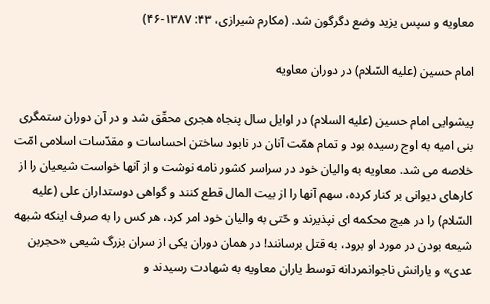معاویه و سپس یزید وضع دگرگون شد. (مکارم شیرازی، ۴۳: ۱۳۸۷-۴۶)

امام حسین (علیه السّلام) در دوران معاویه

پیشوایی امام حسین (علیه السلام) در اوایل سال پنجاه هجری محقّق شد و در آن دوران ستمگری بنی امیه به اوج رسیده بود و تمام همّت آنان در نابود ساختن احساسات و مقدّسات اسلامی امّت خلاصه می شد. معاویه به والیان خود در سراسر کشور نامه نوشت و از آنها خواست شیعیان را از کارهای دیوانی بر کنار کرده، سهم آنها را از بیت المال قطع کنند و گواهی دوستداران علی (علیه السّلام) را در هیچ محکمه ای نپذیرند و حّتی به والیان خود امر کرد، هر کس را به صرف اینکه شبهه شیعه بودن در مورد او برود، به قتل برسانند! در همان دوران یکی از سران بزرگ شیعی «حجربن عدی» و یارانش ناجوانمردانه توسط یاران معاویه به شهادت رسیدند و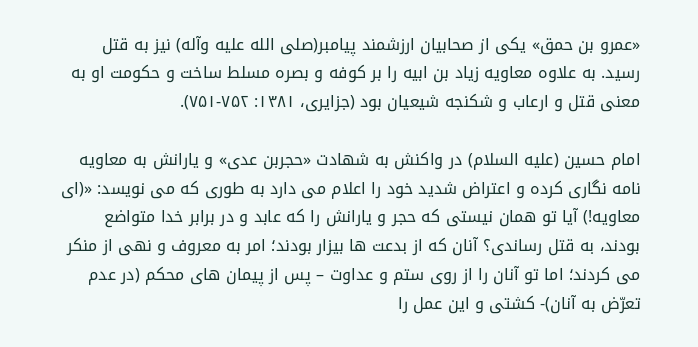«عمرو بن حمق» یکی از صحابیان ارزشمند پیامبر(صلی الله علیه وآله) نیز به قتل رسید. به علاوه معاویه زیاد بن ابیه را بر کوفه و بصره مسلط ساخت و حکومت او به معنی قتل و ارعاب و شکنجه شیعیان بود (جزایری، ۱۳۸۱: ۷۵۲-۷۵۱).

امام حسین (علیه السلام) در واکنش به شهادت «حجربن عدی» و یارانش به معاویه نامه نگاری کرده و اعتراض شدید خود را اعلام می دارد به طوری که می نویسد: «(ای معاویه!) آیا تو همان نیستی که حجر و یارانش را که عابد و در برابر خدا متواضع بودند، به قتل رساندی؟ آنان که از بدعت ها بیزار بودند؛ امر به معروف و نهی از منکر می کردند؛ اما تو آنان را از روی ستم و عداوت – پس از پیمان های محکم (در عدم تعرّض به آنان)- کشتی و این عمل را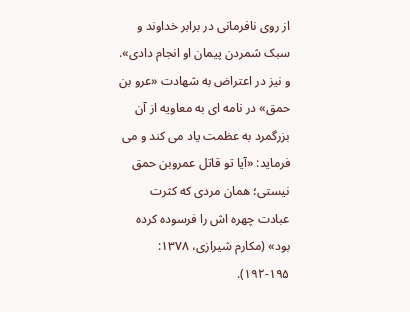از روی نافرمانی در برابر خداوند و سبک شمردن پیمان او انجام دادی». و نیز در اعتراض به شهادت «عرو بن حمق» در نامه ای به معاویه از آن بزرگمرد به عظمت یاد می کند و می فرماید: «آیا تو قاتل عمروبن حمق نیستی؛ همان مردی که کثرت عبادت چهره اش را فرسوده کرده بود» (مکارم شیرازی، ۱۳۷۸: ۱۹۵-۱۹۲).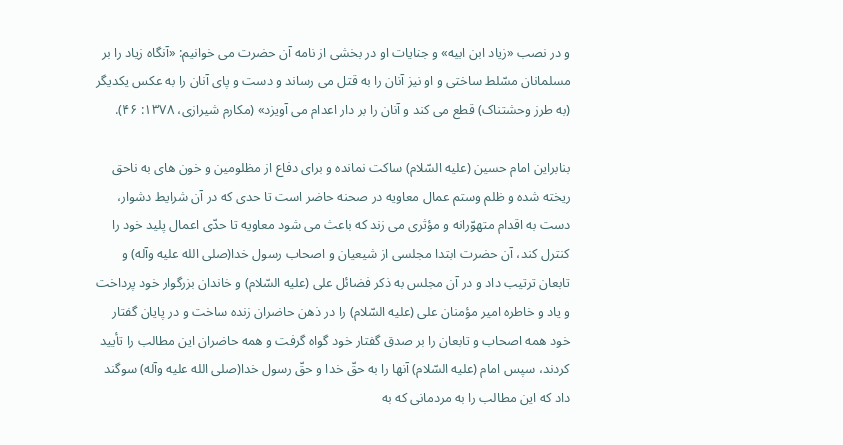و در نصب «زیاد ابن ابیه» و جنایات او در بخشی از نامه آن حضرت می خوانیم: «آنگاه زیاد را بر مسلمانان مسّلط ساختی و او نیز آنان را به قتل می رساند و دست و پای آنان را به عکس یکدیگر (به طرز وحشتناک) قطع می کند و آنان را بر دار اعدام می آویزد» (مکارم شیرازی، ۱۳۷۸: ۴۶).

بنابراین امام حسین (علیه السّلام) ساکت نمانده و برای دفاع از مظلومین و خون های به ناحق ریخته شده و ظلم وستم عمال معاویه در صحنه حاضر است تا حدی که در آن شرایط دشوار، دست به اقدام متهوّرانه و مؤثری می زند که باعث می شود معاویه تا حدّی اعمال پلید خود را کنترل کند، آن حضرت ابتدا مجلسی از شیعیان و اصحاب رسول خدا(صلی الله علیه وآله) و تابعان ترتیب داد و در آن مجلس به ذکر فضائل علی (علیه السّلام) و خاندان بزرگوار خود پرداخت و یاد و خاطره امیر مؤمنان علی (علیه السّلام) را در ذهن حاضران زنده ساخت و در پایان گفتار خود همه اصحاب و تابعان را بر صدق گفتار خود گواه گرفت و همه حاضران این مطالب را تأیید کردند، سپس امام (علیه السّلام) آنها را به حقّ خدا و حقّ رسول خدا(صلی الله علیه وآله) سوگند داد که این مطالب را به مردمانی که به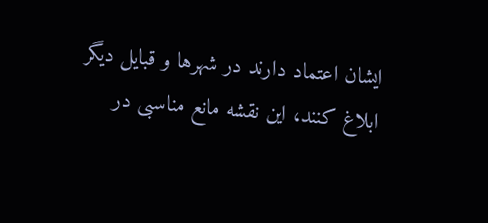ایشان اعتماد دارند در شهرها و قبایل دیگر ابلاغ کنند، این نقشه مانع مناسبی در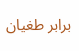برابر طغیان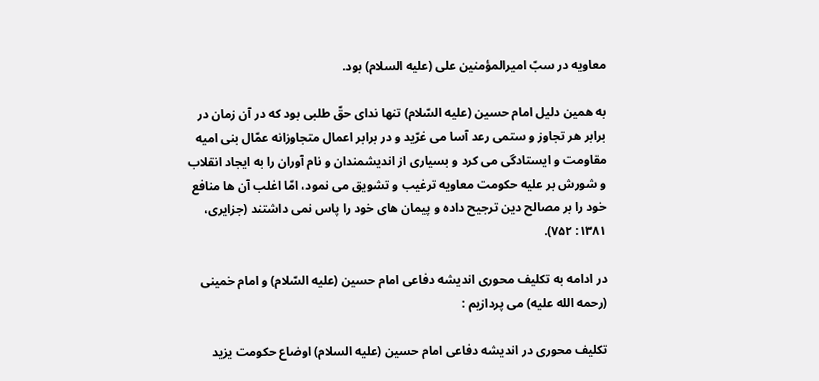معاویه در سبّ امیرالمؤمنین علی (علیه السلام) بود.

به همین دلیل امام حسین (علیه السّلام) تنها ندای حقّ طلبی بود که در آن زمان در برابر هر تجاوز و ستمی رعد آسا می غرّید و در برابر اعمال متجاوزانه عمّال بنی امیه مقاومت و ایستادگی می کرد و بسیاری از اندیشمندان و نام آوران را به ایجاد انقلاب و شورش بر علیه حکومت معاویه ترغیب و تشویق می نمود، امّا اغلب آن ها منافع خود را بر مصالح دین ترجیح داده و پیمان های خود را پاس نمی داشتند (جزایری، ۱۳۸۱: ۷۵۲).

در ادامه به تکلیف محوری اندیشه دفاعی امام حسین (علیه السّلام) و امام خمینی (رحمه الله علیه) می پردازیم :

تکلیف محوری در اندیشه دفاعی امام حسین (علیه السلام) اوضاع حکومت یزید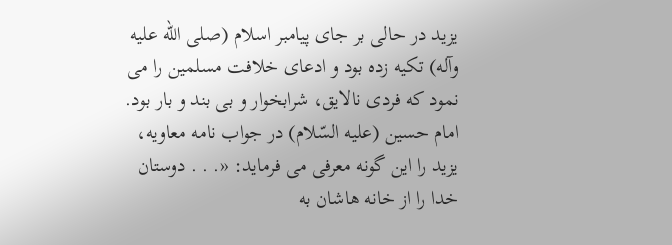یزید در حالی بر جای پیامبر اسلام (صلی الله علیه وآله) تکیه زده بود و ادعای خلافت مسلمین را می نمود که فردی نالایق، شرابخوار و بی بند و بار بود. امام حسین (علیه السّلام) در جواب نامه معاویه، یزید را این گونه معرفی می فرماید: «. . . دوستان خدا را از خانه هاشان به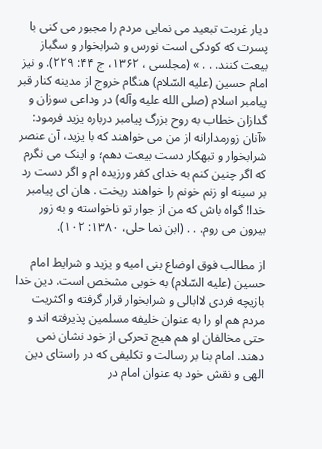دیار غربت تبعید می نمایی مردم را مجبور می کنی با پسرت که کودکی است نورس و شرابخوار و سگباز بیعت کنند. . . » (مجلسی ، ۱۳۶۲، ج ۴۴: ۲۲۹). و نیز امام حسین (علیه السّلام) هنگام خروج از مدینه کنار قبر پیامبر اسلام (صلی الله علیه وآله) در وداعی سوزان و گدازان خطاب به روح بزرگ پیامبر درباره یزید فرمود: «آنان زورمدارانه از من می خواهند که با یزید، آن عنصر شرابخوار و تبهکار دست بیعت دهم؛ و اینک می نگرم که اگر چنین کنم به خدای کفر ورزیده ام و اگر دست رد بر سینه او زنم خونم را خواهند ریخت . هان ای پیامبر خدا! گواه باش که من از جوار تو ناخواسته و به زور بیرون می روم. . . (ابن نما حلی، ۱۳۸۰: ۱۰۲).

از مطالب فوق اوضاع بنی امیه و یزید و شرایط امام حسین (علیه السّلام) به خوبی مشخص است. دین خدا بازیچه فردی لاابالی و شرابخوار قرار گرفته و اکثریت مردم هم او را به عنوان خلیفه مسلمین پذیرفته اند و حتی مخالفان او هم هیچ تحرکی از خود نشان نمی دهند. امام بنا بر رسالت و تکلیفی که در راستای دین الهی و نقش خود به عنوان امام در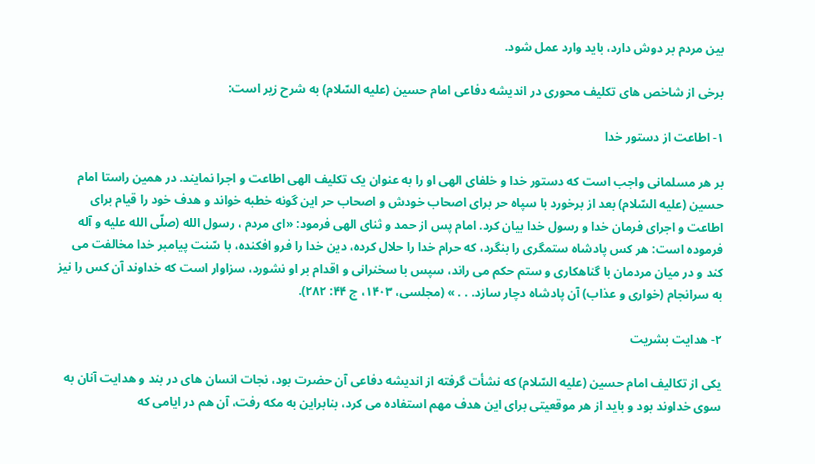بین مردم بر دوش دارد، باید وارد عمل شود.

برخی از شاخص های تکلیف محوری در اندیشه دفاعی امام حسین (علیه السّلام) به شرح زیر است:

۱- اطاعت از دستور خدا

بر هر مسلمانی واجب است که دستور خدا و خلفای الهی او را به عنوان یک تکلیف الهی اطاعت و اجرا نمایند. در همین راستا امام حسین (علیه السّلام) بعد از برخورد با سپاه حر برای اصحاب خودش و اصحاب حر این گونه خطبه خواند و هدف خود را قیام برای اطاعت و اجرای فرمان خدا و رسول خدا بیان کرد. امام پس از حمد و ثنای الهی فرمود: «ای مردم ، رسول الله (صلّی الله علیه و آله فرموده است: هر کس پادشاه ستمگری را بنگرد، که حرام خدا را حلال کرده، دین خدا را فرو افکنده، با سّنت پیامبر خدا مخالفت می کند و در میان مردمان با گناهکاری و ستم حکم می راند، سپس با سخنرانی و اقدام بر او نشورد، سزاوار است که خداوند آن کس را نیز به سرانجام (خواری و عذاب) آن پادشاه دچار سازد. . . » (مجلسی، ۱۴۰۳، ج ۴۴: ۲۸۲).

۲- هدایت بشریت

یکی از تکالیف امام حسین (علیه السّلام) که نشأت گرفته از اندیشه دفاعی آن حضرت بود، نجات انسان های در بند و هدایت آنان به سوی خداوند بود و باید از هر موقعیتی برای این هدف مهم استفاده می کرد، بنابراین به مکه رفت، آن هم در ایامی که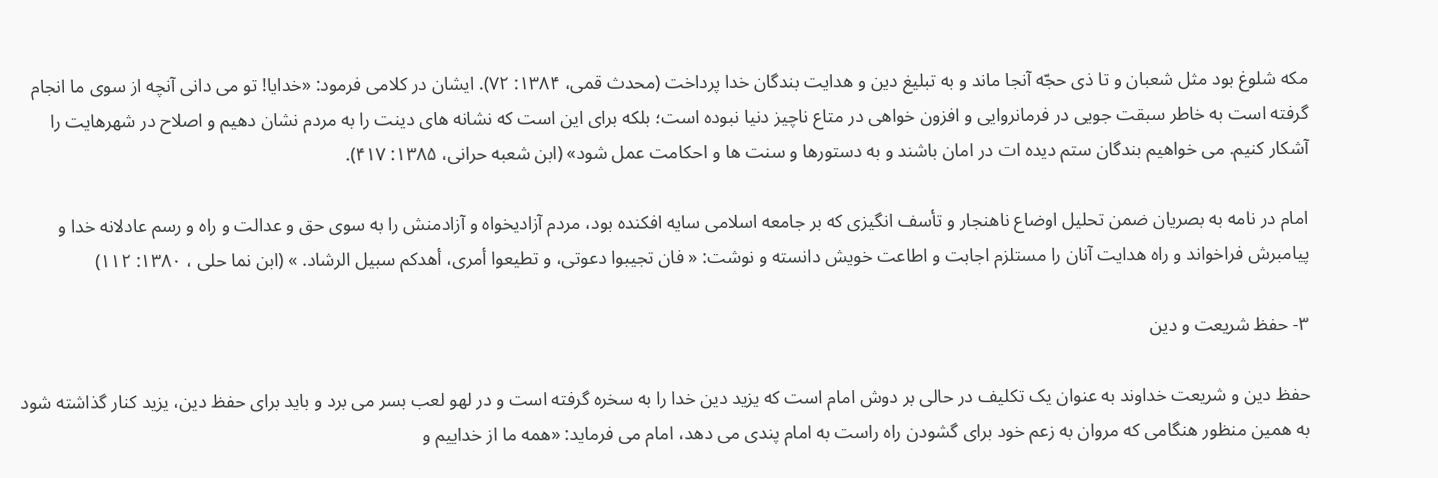مکه شلوغ بود مثل شعبان و تا ذی حجّه آنجا ماند و به تبلیغ دین و هدایت بندگان خدا پرداخت (محدث قمی، ۱۳۸۴: ۷۲). ایشان در کلامی فرمود: «خدایا! تو می دانی آنچه از سوی ما انجام گرفته است به خاطر سبقت جویی در فرمانروایی و افزون خواهی در متاع ناچیز دنیا نبوده است؛ بلکه برای این است که نشانه های دینت را به مردم نشان دهیم و اصلاح در شهرهایت را آشکار کنیم. می خواهیم بندگان ستم دیده ات در امان باشند و به دستورها و سنت ها و احکامت عمل شود» (ابن شعبه حرانی، ۱۳۸۵: ۴۱۷).

امام در نامه به بصریان ضمن تحلیل اوضاع ناهنجار و تأسف انگیزی که بر جامعه اسلامی سایه افکنده بود، مردم آزادیخواه و آزادمنش را به سوی حق و عدالت و راه و رسم عادلانه خدا و پیامبرش فراخواند و راه هدایت آنان را مستلزم اجابت و اطاعت خویش دانسته و نوشت: « فان تجیبوا دعوتی، و تطیعوا أمری، أهدکم سبیل الرشاد. » (ابن نما حلی ، ۱۳۸۰: ۱۱۲)

۳- حفظ شریعت و دین

حفظ دین و شریعت خداوند به عنوان یک تکلیف در حالی بر دوش امام است که یزید دین خدا را به سخره گرفته است و در لهو لعب بسر می برد و باید برای حفظ دین، یزید کنار گذاشته شود به همین منظور هنگامی که مروان به زعم خود برای گشودن راه راست به امام پندی می دهد، امام می فرماید: «همه ما از خداییم و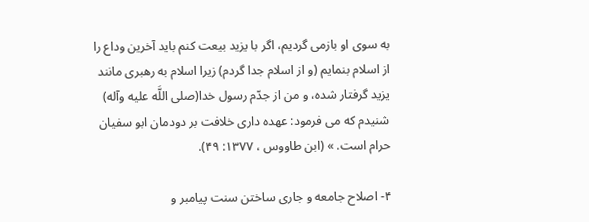به سوی او بازمی گردیم، اگر با یزید بیعت کنم باید آخرین وداع را از اسلام بنمایم (و از اسلام جدا گردم) زیرا اسلام به رهبری مانند یزید گرفتار شده، و من از جدّم رسول خدا(صلی اللَّه علیه وآله) شنیدم که می فرمود: عهده داری خلافت بر دودمان ابو سفیان حرام است. » (ابن طاووس ، ۱۳۷۷: ۴۹).

۴- اصلاح جامعه و جاری ساختن سنت پیامبر و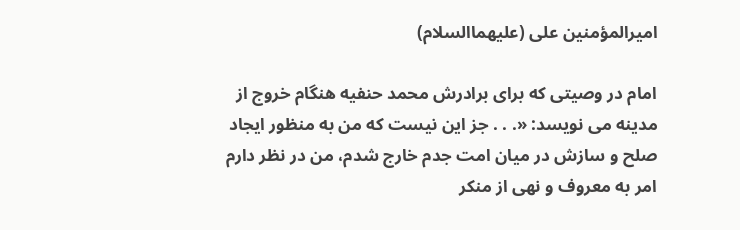امیرالمؤمنین علی (علیهماالسلام)

امام در وصیتی که برای برادرش محمد حنفیه هنگام خروج از مدینه می نویسد: «. . . جز این نیست که من به منظور ایجاد صلح و سازش در میان امت جدم خارج شدم، من در نظر دارم امر به معروف و نهی از منکر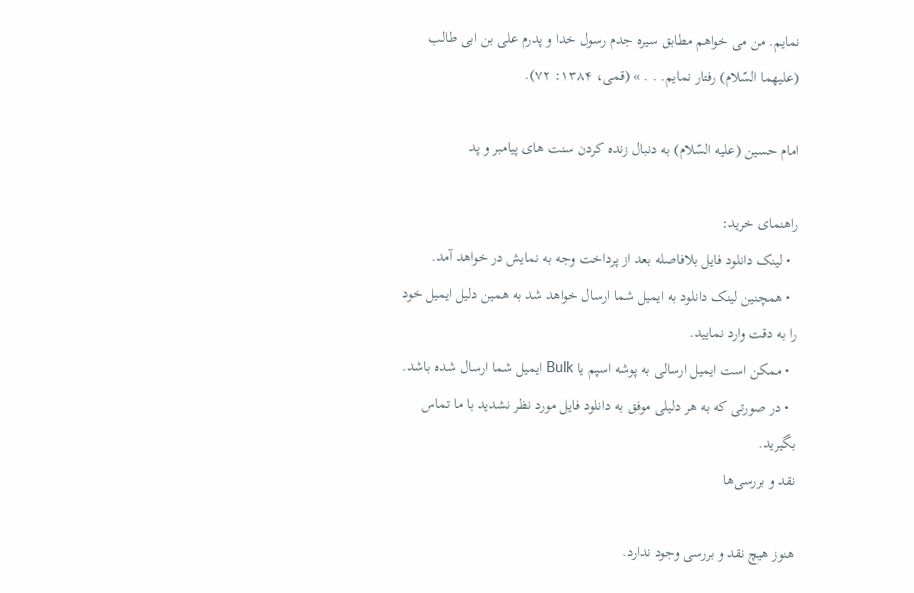نمایم. من می خواهم مطابق سیره جدم رسول خدا و پدرم علی بن ابی طالب (علیهما السّلام) رفتار نمایم. . . » (قمی، ۱۳۸۴: ۷۲).

امام حسین (علیه السّلام) به دنبال زنده کردن سنت های پیامبر و پد

راهنمای خرید:
  • لینک دانلود فایل بلافاصله بعد از پرداخت وجه به نمایش در خواهد آمد.
  • همچنین لینک دانلود به ایمیل شما ارسال خواهد شد به همین دلیل ایمیل خود را به دقت وارد نمایید.
  • ممکن است ایمیل ارسالی به پوشه اسپم یا Bulk ایمیل شما ارسال شده باشد.
  • در صورتی که به هر دلیلی موفق به دانلود فایل مورد نظر نشدید با ما تماس بگیرید.
نقد و بررسی‌ها

هنوز هیچ نقد و بررسی وجود ندارد.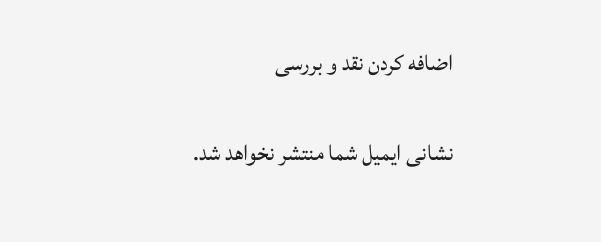اضافه کردن نقد و بررسی

نشانی ایمیل شما منتشر نخواهد شد.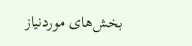بخش‌های موردنیاز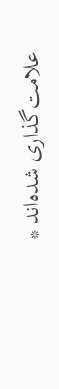علامت‌گذاری شده‌اند *